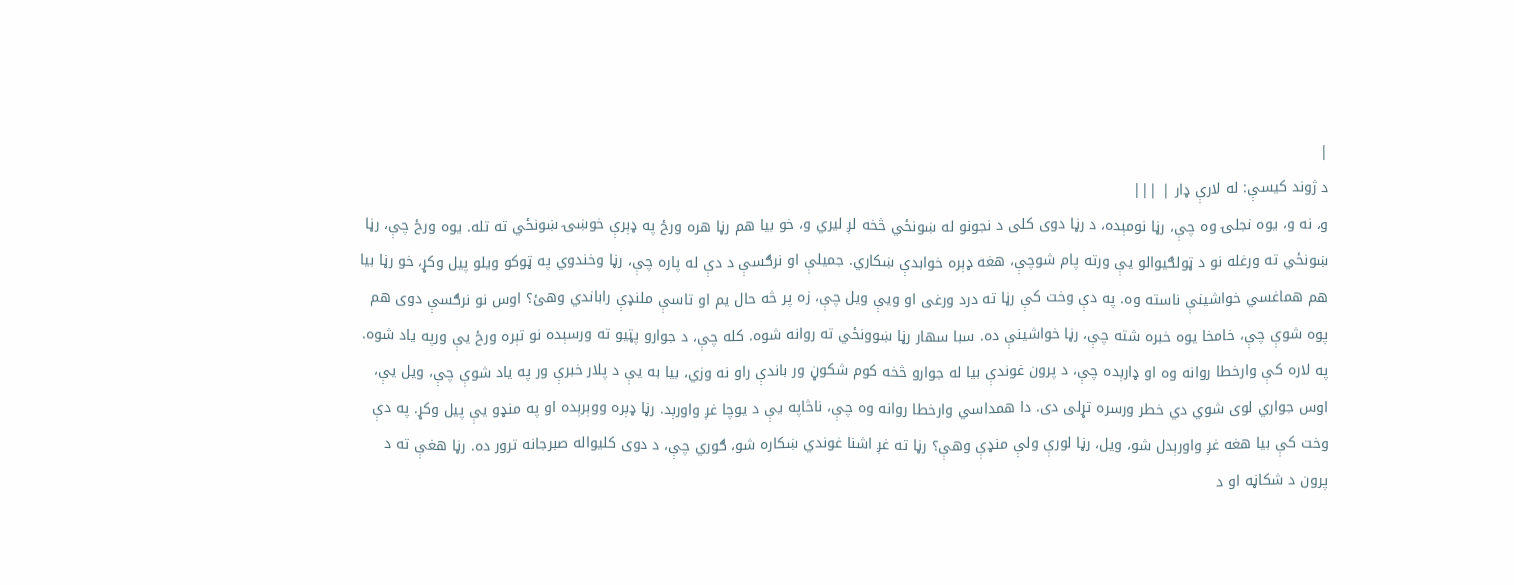|
د ژوند کيسې: له لارې ډار | |||
و، نه و، يوه نجلۍ وه چې، رڼا نومېده، د رڼا دوی کلی د نجونو له ښونځي څخه لږ ليري و، خو بيا هم رڼا هره ورځ په ډېرې خوښۍ ښونځي ته تله. يوه ورځ چې، رڼا ښونځي ته ورغله نو د ټولګيوالو يې ورته پام شوچې، هغه ډېره خوابدې ښکاري. جميلې او نرګسې د دې له پاره چې، رڼا وخندوي په ټوکو ويلو پيل وکړ، خو رڼا بيا هم هماغسي خواشينې ناسته وه. په دې وخت کې رڼا ته درد ورغی او ويې ويل چې، زه پر څه حال يم او تاسې ملنډې راباندي وهئ؟ اوس نو نرګسې دوی هم پوه شوې چې، خامخا يوه خبره شته چې، رڼا خواشينې ده. سبا سهار رڼا ښوونځي ته روانه شوه. کله چې، د جوارو پټيو ته ورسېده نو تېره ورځ يې ورپه ياد شوه.
په لاره کې وارخطا روانه وه او ډارېده چې، د پرون غوندې بيا له جوارو څخه کوم شکوڼ ور باندې راو نه وزي، بيا به يې د پلار خبرې ور په ياد شوې چې، ويل يې، اوس جواري لوی شوي دي خطر ورسره تړلی دی. دا همداسي وارخطا روانه وه چې، ناڅاپه يې د يوچا غږ واورېد. رڼا ډېره ووېرېده او په منډو يې پيل وکړ. په دې وخت کې بيا هغه غږ واورېدل شو، ويل، رڼا لورې ولې منډې وهې؟ رڼا ته غږ اشنا غوندي ښکاره شو، ګوري چې، د دوی کليواله صبرجانه ترور ده. رڼا هغې ته د پرون د شکاڼه او د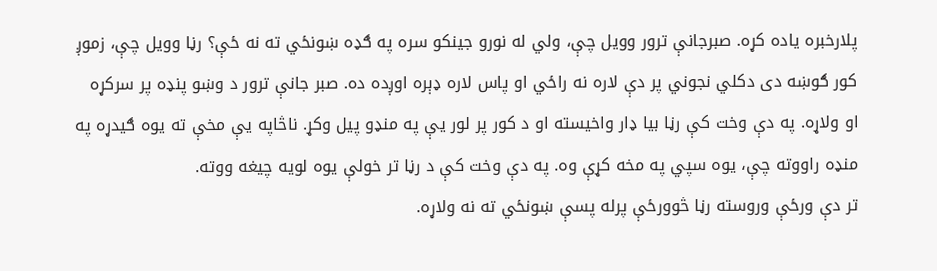پلارخبره ياده کړه. صبرجانې ترور وويل چې، ولي له نورو جينکو سره په ګډه ښونځي ته نه ځې؟ رڼا وويل چې، زموږ کور ګوښه دی دکلي نجوني پر دې لاره نه راځي او پاس لاره ډېره اوږده ده. صبر جانې ترور د وښو پنډه پر سرکړه او ولاړه. په دې وخت کې رڼا بيا ډار واخيسته او د کور پر لور يې په منډو پيل وکړ. ناڅاپه يې مخې ته يوه ګيدړه په منډه راووته چې، يوه سپي په مخه کړې وه. په دې وخت کې د رڼا تر خولې يوه لويه چيغه ووته.
تر دې ورځې وروسته رڼا څوورځې پرله پسې ښونځي ته نه ولاړه.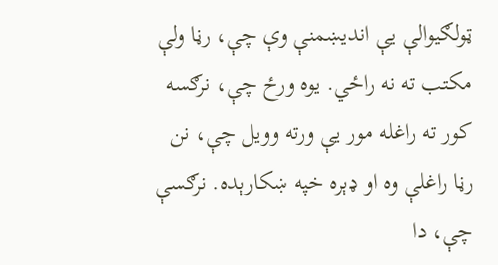ټولګيوالې يې انديښمنې وې چې، رڼا ولې مکتب ته نه راځي. يوه ورځ چې، نرګسه کور ته راغله مور يې ورته وويل چې، نن رڼا راغلې وه او ډېره خپه ښکارېده. نرګسې چې، دا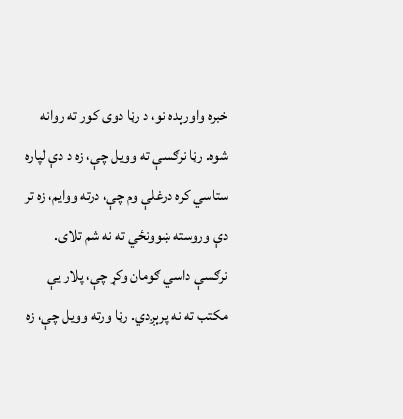خبره واورېده نو، د رڼا دوی کور ته روانه شوه. رڼا نرګسې ته وويل چې، زه د دې لپاره ستاسي کره درغلې وم چې، درته ووايم، زه تر دې وروسته ښوونځي ته نه شم تلای. نرګسې داسي ګومان وکړ چې، پلار يې مکتب ته نه پرېږدي. رڼا ورته وويل چې، زه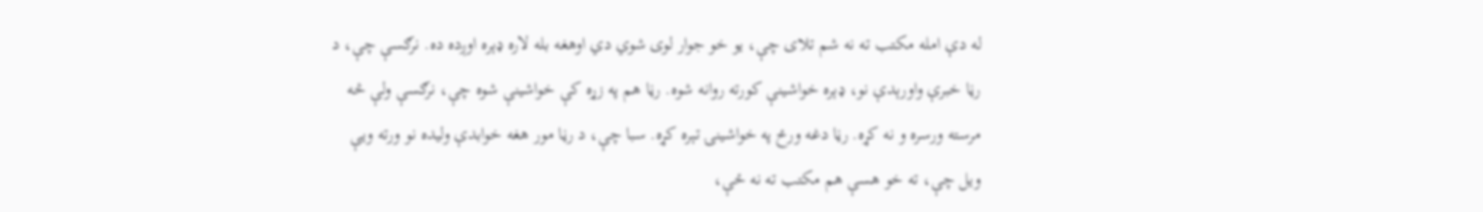له دې امله مکتب ته نه شم تلای چې، يو خو جوار لوی شوي دي اوهغه بله لاره ډېره اوږده ده. نرګسې چې، د رڼا خبرې واورېدې نو، ډېره خواشينې کورته روانه شوه. رڼا هم په زړه کې خواشينې شوه چې، نرګسې ولې څه مرسته ورسره و نه کړه. رڼا دغه ورځ په خواشينۍ تېره کړه. سبا چې، د رڼا مور هغه خوابدې وليده نو ورته ويې ويل چې، ته خو هسې هم مکتب ته نه ځې،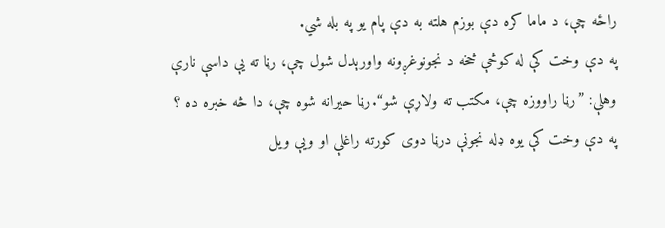راځه چې، د ماما کره دې بوزم هلته به دې پام يو په بله شي.
په دې وخت کې له کوڅې څخه د نجونوغږونه واورېدل شول چې، رڼا ته يې داسې نارې وهلې: ”رڼا راووزه چې، مکتب ته ولاړې شو“. رڼا حيرانه شوه چې، دا څه خبره ده ؟ په دې وخت کې يوه ډله نجونې درڼا دوی کورته راغلې او ويې ويل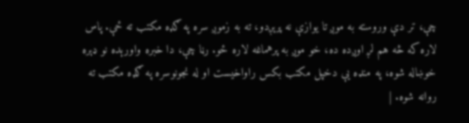چې، تر دې وروسته به موږ تا يوازې نه پرېږدو، ته به زموږ سره په ګډه مکتب ته ځې. پاس لاره که څه هم لږ اوږده ده، خو موږ به پرهماغه لاره ځو. رڼا چې، دا خبره واورېده نو ډېره خوښاله شوه، په منډه يې دخپل مکتب بکس راواخيست او له نجونوسره په ګډه مکتب ته روانه شوه. |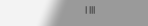| |||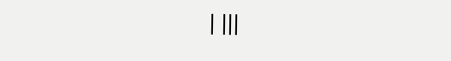| |||